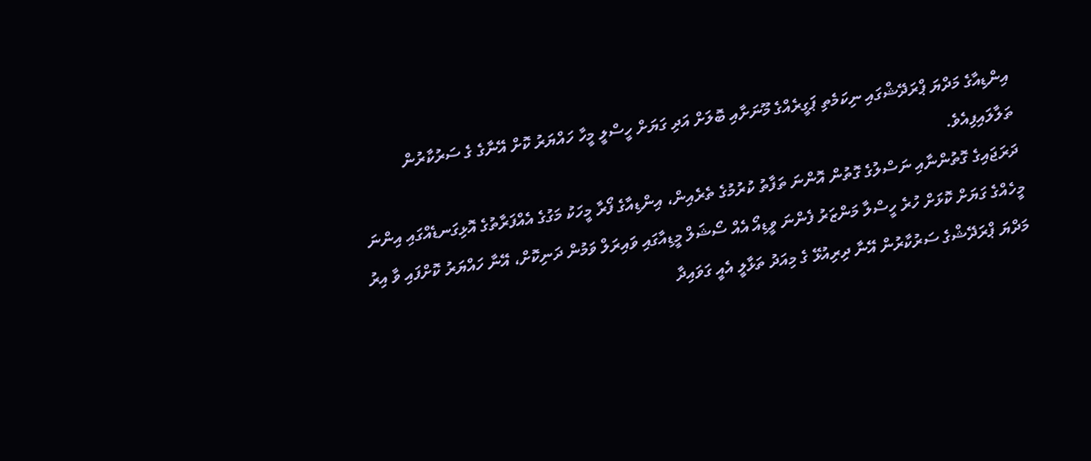އިންޑިއާގެ މަދްޔަ ޕްރަދޭޝްގައި ނިކަމެތި ޕަގީރެއްގެ މޫނަށާއި ބޮލަށް އަދި ގަޔަށް ހީސްލީ މީހާ ހައްޔަރު ކޮށް އޭނާގެ ގެ ސަރުކާރުން ތަލާލައިފިއެވެ.
ދަރަޖައިގެ ގޮތުންނާއި ނަސްލުގެ ގޮތުން އޮންނަ ތަފާތު ކުރުމުގެ ތެރެއިން، އިންޑިއާގެ ފޯރާ މީހަކު މަގުގެ އެއްފަރާތުގެ އޮޅިގަނޑެއްގައި އިންނަ މީހެއްގެ ގަޔަށް ކޮޅަށް ހުރެ ހީސްލާ މަންޒަރު ފެންނަ ވީޑިއޯ އެއް ސޯޝަލް މީޑިއާގައި ވައިރަލް ވަމުން ދަނިކޮށް، އޭނާ ހައްޔަރު ކޮށްފައި ވާ އިރު މަދްޔަ ޕްރަދޭޝްގެ ސަރުކާރުން އޭނާ ދިރިއުޅޭ ގެ މިއަދު ތަޅާލީ އެއީ ގަވައިދާ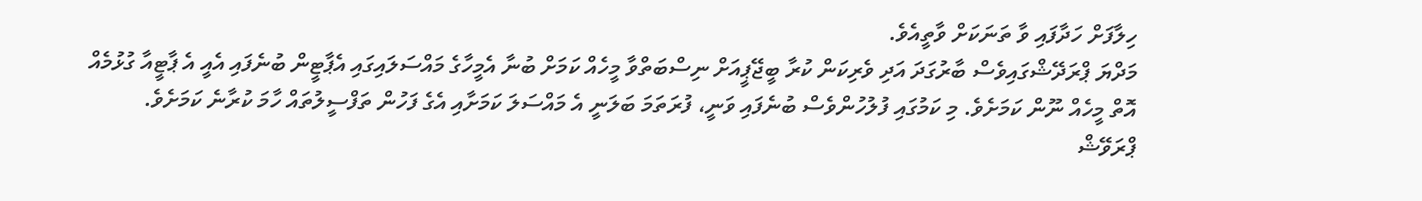ހިލާފަށް ހަދާފައި ވާ ތަނަކަށް ވާތީއެވެ.
މަދްޔަ ޕްރަދޭޝްގައިވެސް ބާރުގަދަ އަދި ވެރިކަން ކުރާ ބީޖޭޕީއަށް ނިސްބަތްވާ މީހެއް ކަމަށް ބުނާ އެމީހާގެ މައްސަލައިގައި އެޕާޓީން ބުނެފައި އެއީ އެ ޕާޓީއާ ގުޅުމެއް އޮތް މީހެއް ނޫން ކަމަށެވެ. މި ކަމުގައި ފުލުހުންވެސް ބުނެފައި ވަނީ، ފުރަތަމަ ބަލަނީ އެ މައްސަލަ ކަމަށާއި އެގެ ފަހުން ތަފްސީލުތައް ހާމަ ކުރާނެ ކަމަށެވެ.
ޕްރަވޭޝް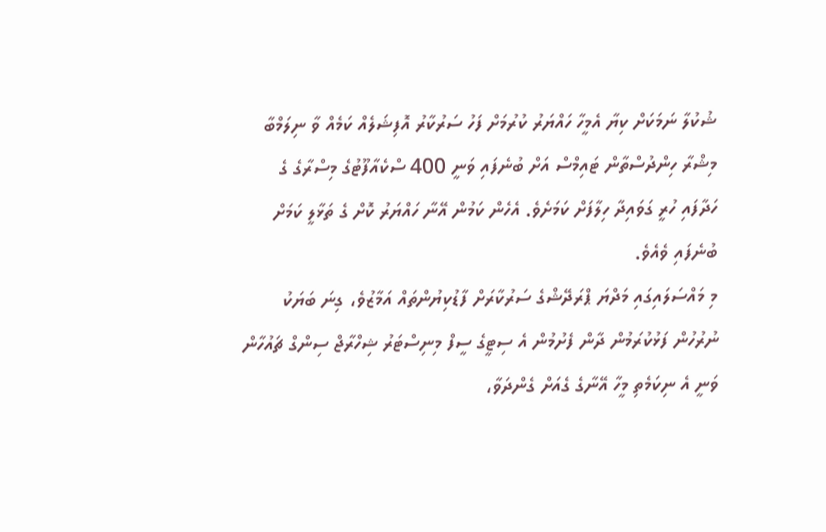ޝުކުލާ ނަމަކަށް ކިޔާ އެމީހާ ހައްޔަރު ކުރުމަށް ފަހު ސަރުކާރު އޮފިޝަލެއް ކަމެއް ވާ ނިލަމްބާ މިޝްރާ ހިންދުސްތާން ޓައިމްސް އަށް ބުނެފައި ވަނީ 400 ސްކެއާފޫޓުގެ މިސްރާގެ ގެ ހަދާފައި ހުރީ ގަވައިދާ ހިލާފަށް ކަމަށެވެ. އެހެން ކަމުން އޭނާ ހައްޔަރު ކޮށް ގެ ތަޅާލީ ކަމަށް ބުނެފައި ވެއެވެ.
މި މައްސަލައިގައި މަދްޔަ ޕްރަދޭޝްގެ ސަރުކާރަށް ފާޑުކިޔުންތައް އަމާޒުވެ، ގިނަ ބަޔަކު ނުރުހުން ފަޅުކުރަމުން ދާން ފެށުމުން އެ ސިޓީގެ ސީފް މިނިސްޓަރު ޝިހްރާޖް ސިންގް ޗައުހާން ވަނީ އެ ނިކަމެތި މީހާ އޭނާގެ ގެއަށް ގެންދަވާ،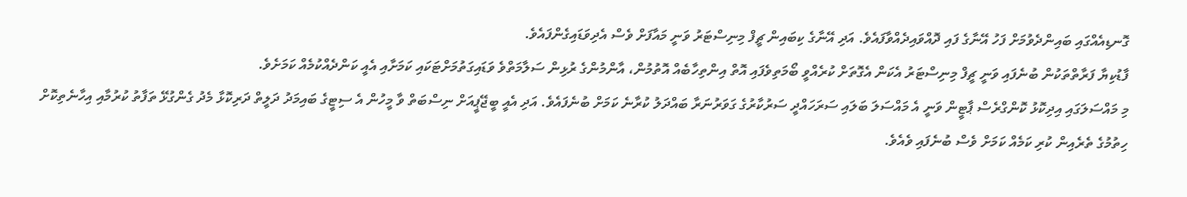ގޮނޑިއެއްގައި ބައިންދެވުމަށް ފަހު އޭނާގެ ފައި ދޮއްވައިދެއްވާފައެވެ. އަދި އޭނާގެ ކިބައިން ޗީފް މިނިސްޓަރު ވަނީ މައާފަށް ވެސް އެދިވަޑައިގެންފައެވެ.
ފާޑުކިޔާ ފަރާތްތަކުން ބުނެފައި ވަނީ ޗީފް މިނިސްޓަރު އެކަން އެގޮތަށް ކުރެއްވީ ބޯމަތިވެފައި އޮތް އިންތިހާބެއް އޮތުމުން، އާންމުންގެ ރުޅިން ސަލާމަތްވެ ވަޑައިގަތުމަށްޓަކައި ކަމަށާއި އެއީ ކަންދެއްކުމެއް ކަމަށެވެ.
މި މައްސަލަގައި އިދިކޮޅު ކޮންގްރެސް ޕާޓީން ވަނީ އެ މައްސަލަ ބަލައި ސަރަހައްދީ ސަރުކާރުގެ ގަވަރުނަރާ ބައްދަލު ކުރާނެ ކަމަށް ބުނެފައެވެ. އަދި އެއީ ބީޖޭޕީއަށް ނިސްބަތް ވާ މީހުން އެ ސިޓީގެ ބައިމަދު ދަލީތް ދަރިކޮޅާ މެދު ގެންގުޅޭ ތަފާތު ކުރުމާއި އިހާނެތިކޮށް ހިތުމުގެ ތެރެއިން ކުރި ކަމެއް ކަމަށް ވެސް ބުނެފައި ވެއެވެ.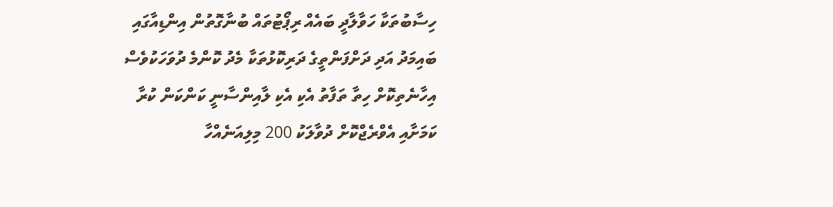ހިސާބުތަކާ ހަވާލާދީ ބައެއް ރިޕޯޓުތައް ބުނާގޮތުން އިންޑިއާގައި ބައިމަދު އަދި ދަށްފަންތީގެ ދަރިކޮޅުތަކާ މެދު ކޮންމެ ދުވަހަކުވެސް އިހާނެތިކޮށް ހިތާ ތަފާތު އެކި އެކި ލާއިންސާނީ ކަންކަން ކުރާ ކަމަށާއި އެވްރެޖްކޮށް ދުވާލަކު 200 މިލިއަނެއްހާ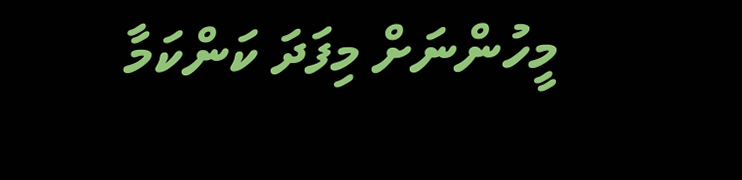މީހުންނަށް މިފަދަ ކަންކަމާ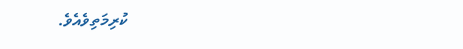ކުރިމަތިވެއެވެ.